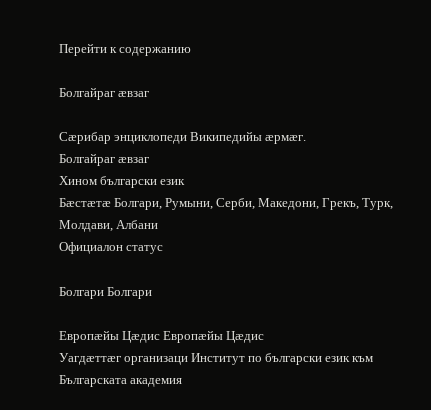Перейти к содержанию

Болгайраг æвзаг

Сæрибар энциклопеди Википедийы æрмæг.
Болгайраг æвзаг
Хином български език
Бæстæтæ Болгари, Румыни, Серби, Македони, Грекъ, Турк, Молдави, Албани
Официалон статус

Болгари Болгари

Европæйы Цæдис Европæйы Цæдис
Уагдæттæг организаци Институт по български език към Българската академия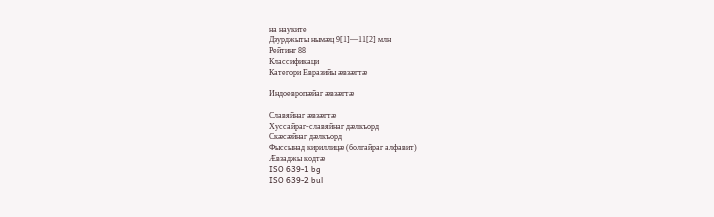на науките
Дзурджыты нымæц 9[1]—11[2] млн
Рейтинг 88
Классификаци
Категори Евразийы æвзæгтæ

Индоевропæйаг æвзæгтæ

Славяйнаг æвзæгтæ
Хуссайраг-славяйнаг дæлкъорд
Скæсæйнаг дæлкъорд
Фыссынад кириллицæ (болгайраг алфавит)
Æвзаджы кодтæ
ISO 639-1 bg
ISO 639-2 bul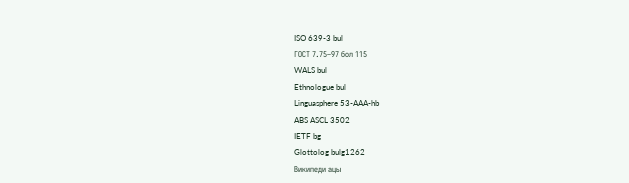ISO 639-3 bul
ГОСТ 7.75–97 бол 115
WALS bul
Ethnologue bul
Linguasphere 53-AAA-hb
ABS ASCL 3502
IETF bg
Glottolog bulg1262
Википеди ацы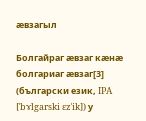æвзагыл

Болгайраг æвзаг кæнæ болгариаг æвзаг[3] (български език, IPA [ˈbɤlgarski ɛzˈik]) у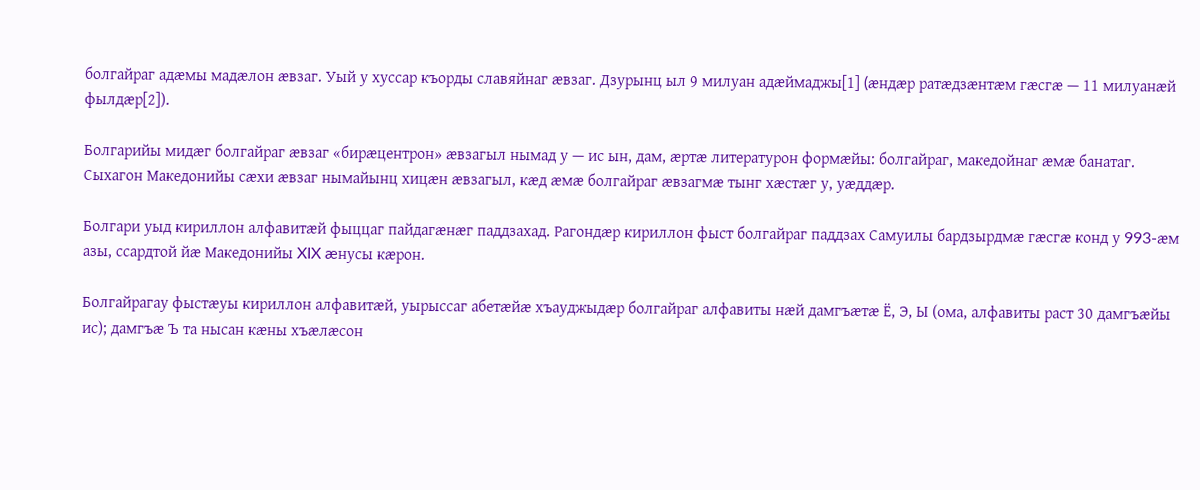болгайраг адæмы мадæлон æвзаг. Уый у хуссар къорды славяйнаг æвзаг. Дзурынц ыл 9 милуан адæймаджы[1] (æндæр ратæдзæнтæм гæсгæ — 11 милуанæй фылдæр[2]).

Болгарийы мидæг болгайраг æвзаг «бирæцентрон» æвзагыл нымад у — ис ын, дам, æртæ литературон формæйы: болгайраг, македойнаг æмæ банатаг. Сыхагон Македонийы сæхи æвзаг нымайынц хицæн æвзагыл, кæд æмæ болгайраг æвзагмæ тынг хæстæг у, уæддæр.

Болгари уыд кириллон алфавитæй фыццаг пайдагæнæг паддзахад. Рагондæр кириллон фыст болгайраг паддзах Самуилы бардзырдмæ гæсгæ конд у 993-æм азы, ссардтой йæ Македонийы XIX æнусы кæрон.

Болгайрагау фыстæуы кириллон алфавитæй, уырыссаг абетæйæ хъауджыдæр болгайраг алфавиты нæй дамгъæтæ Ё, Э, Ы (ома, алфавиты раст 30 дамгъæйы ис); дамгъæ Ъ та нысан кæны хъæлæсон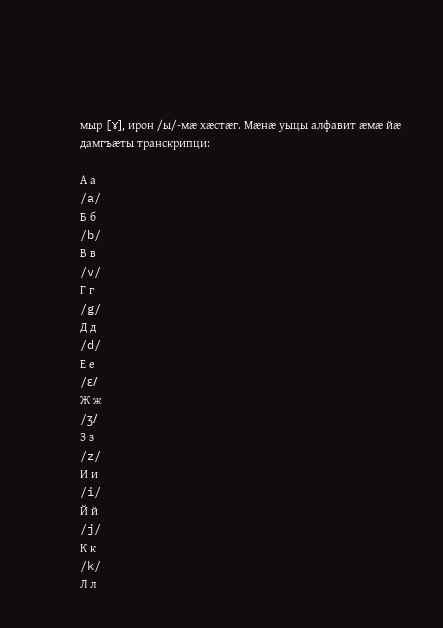мыр [ɤ], ирон /ы/-мæ хæстæг. Мæнæ уыцы алфавит æмæ йæ дамгъæты транскрипци:

А а
/a/
Б б
/b/
В в
/v/
Г г
/g/
Д д
/d/
Е е
/ɛ/
Ж ж
/ʒ/
З з
/z/
И и
/i/
Й й
/j/
К к
/k/
Л л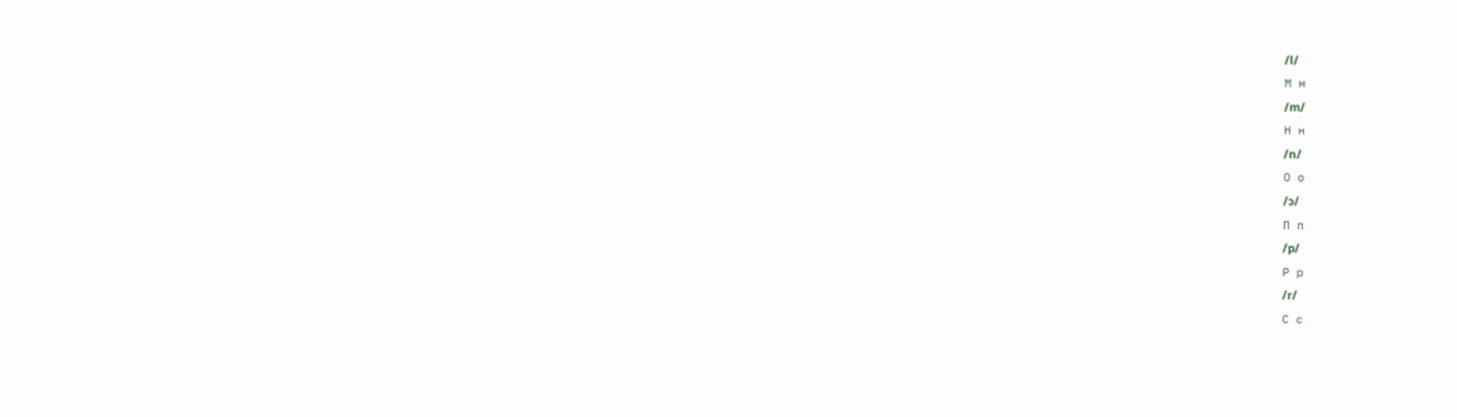/l/
М м
/m/
Н н
/n/
О о
/ɔ/
П п
/p/
Р р
/r/
С с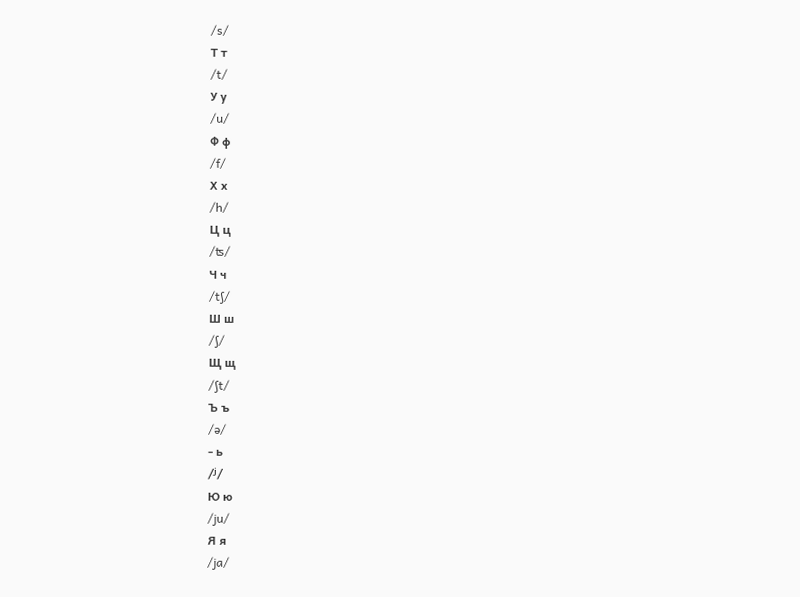/s/
Т т
/t/
У у
/u/
Ф ф
/f/
Х х
/h/
Ц ц
/ʦ/
Ч ч
/tʃ/
Ш ш
/ʃ/
Щ щ
/ʃt/
Ъ ъ
/ə/
- ь
/ʲ/
Ю ю
/ju/
Я я
/ja/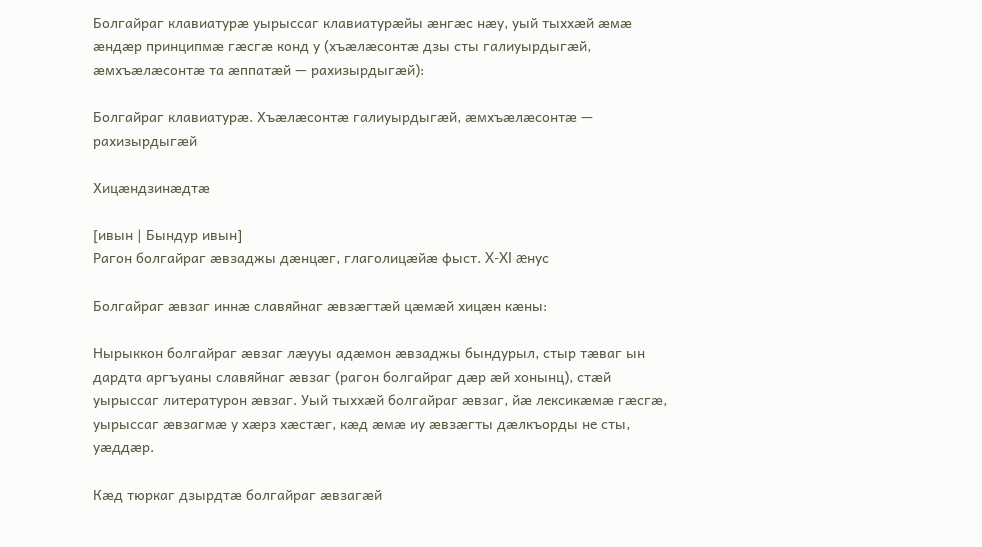Болгайраг клавиатурæ уырыссаг клавиатурæйы æнгæс нæу, уый тыххæй æмæ æндæр принципмæ гæсгæ конд у (хъæлæсонтæ дзы сты галиуырдыгæй, æмхъæлæсонтæ та æппатæй — рахизырдыгæй):

Болгайраг клавиатурæ. Хъæлæсонтæ галиуырдыгæй, æмхъæлæсонтæ — рахизырдыгæй

Хицæндзинæдтæ

[ивын | Бындур ивын]
Рагон болгайраг æвзаджы дæнцæг, глаголицæйæ фыст. X-XI æнус

Болгайраг æвзаг иннæ славяйнаг æвзæгтæй цæмæй хицæн кæны:

Нырыккон болгайраг æвзаг лæууы адæмон æвзаджы бындурыл, стыр тæваг ын дардта аргъуаны славяйнаг æвзаг (рагон болгайраг дæр æй хонынц), стæй уырыссаг литературон æвзаг. Уый тыххæй болгайраг æвзаг, йæ лексикæмæ гæсгæ, уырыссаг æвзагмæ у хæрз хæстæг, кæд æмæ иу æвзæгты дæлкъорды не сты, уæддæр.

Кæд тюркаг дзырдтæ болгайраг æвзагæй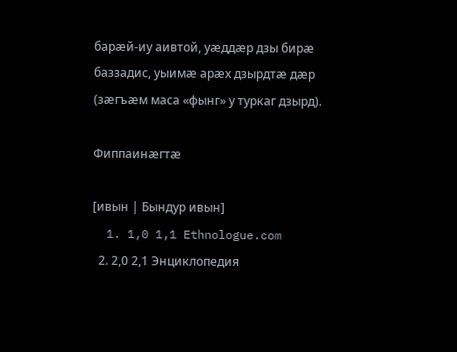барæй-иу аивтой, уæддæр дзы бирæ баззадис, уыимæ арæх дзырдтæ дæр (зæгъæм маса «фынг» у туркаг дзырд).

Фиппаинæгтæ

[ивын | Бындур ивын]
  1. 1,0 1,1 Ethnologue.com
  2. 2,0 2,1 Энциклопедия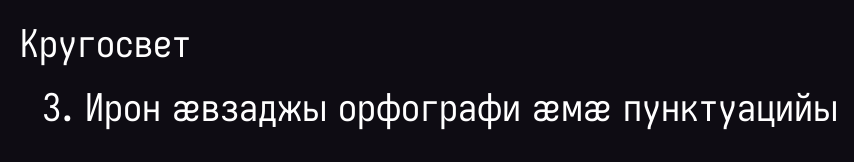Кругосвет
  3. Ирон æвзаджы орфографи æмæ пунктуацийы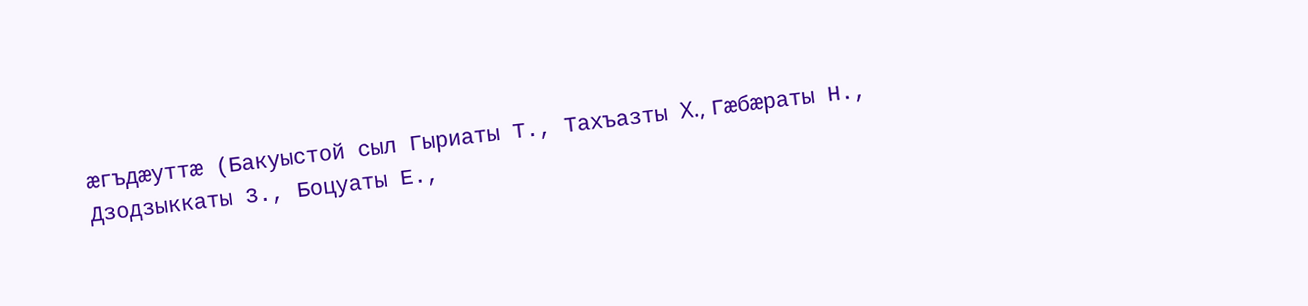æгъдæуттæ (Бакуыстой сыл Гыриаты Т., Тахъазты X., Гæбæраты Н., Дзодзыккаты 3., Боцуаты Е.,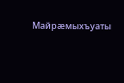Майрæмыхъуаты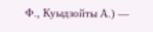Ф., Куыдзойты А.) —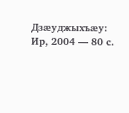Дзæуджыхъæу: Ир, 2004 — 80 с.